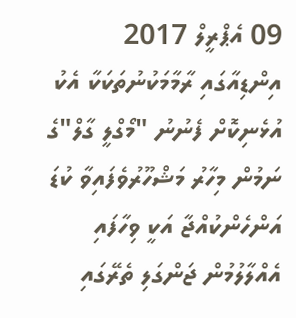09 އެޕްރީލް 2017
އިންޑިއާގައި ރާމާމަކުނުތަކަކާ އެކު އުޅެނިކޮށް ފެނުނު "މޯގްލީ ގާލް"ގެ ނަމުން މިހާރު މަޝްހޫރުވެފައިވާ ކުޑަ އަންހެންކުއްޖާ އަކީ ވިހާފައި އެއްލާލުމުން ޖަންގަލި ތެރޭގައި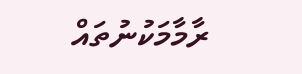ރާމާމަކުނުތައް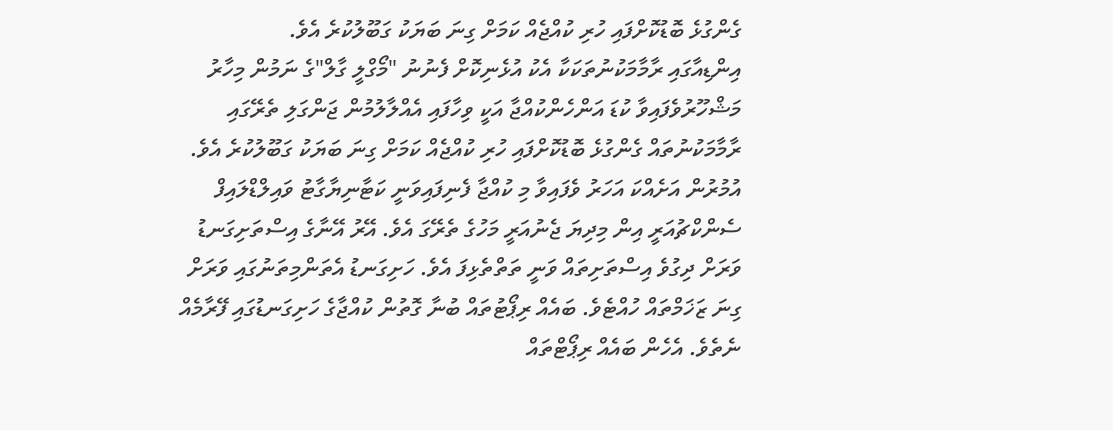ގެންގުޅެ ބޮޑުކޮށްފައި ހުރި ކުއްޖެއް ކަމަށް ގިނަ ބަޔަކު ގަބޫލުކުރެ އެވެ.
އިންޑިއާގައި ރާމާމަކުނުތަކަކާ އެކު އުޅެނިކޮށް ފެނުނު "މޯގްލީ ގާލް"ގެ ނަމުން މިހާރު މަޝްހޫރުވެފައިވާ ކުޑަ އަންހެންކުއްޖާ އަކީ ވިހާފައި އެއްލާލުމުން ޖަންގަލި ތެރޭގައި ރާމާމަކުނުތައް ގެންގުޅެ ބޮޑުކޮށްފައި ހުރި ކުއްޖެއް ކަމަށް ގިނަ ބަޔަކު ގަބޫލުކުރެ އެވެ.
އުމުރުން އަށެއްކަ އަހަރު ވެފައިވާ މި ކުއްޖާ ފެނިފައިވަނީ ކަޓާނިޔާގާޓު ވައިލްޑްލައިފް ސެންކްޗުއަރީ އިން މިދިޔަ ޖެނުއަރީ މަހުގެ ތެރޭގަ އެވެ. އޭރު އޭނާގެ އިސްތަށިގަނޑު ވަރަށް ދިގުވެ އިސްތަށިތައް ވަނީ ތަތްތެޅިފަ އެވެ. ހަށިގަނޑު އެތަންމިތަނުގައި ވަރަށް ގިނަ ޒަޚަމްތައް ހުއްޓެވެ. ބައެއް ރިޕޯޓުތައް ބުނާ ގޮތުން ކުއްޖާގެ ހަށިގަނޑުގައި ފޭރާމެއް ނެތެވެ. އެހެން ބައެއް ރިޕޯޓްތައް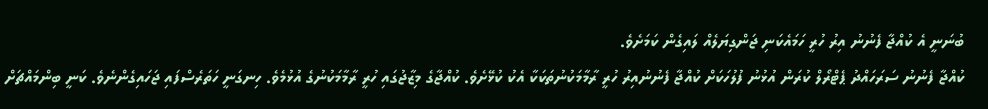ބުނަނީ އެ ކުއްޖާ ފެނުނު އިރު ހުރީ ހަމައެކަނި ޖަންގިޔަލެއް ލައިގެން ކަމަށެވެ.
ކުއްޖާ ފެނުނު ސަރަހައްދު ޕެޓްރޯލް ކުރަން އުޅުނު ފުލުހަކަށް ކުއްޖާ ފެނުނުއިރު ހުރީ ރާމާމަކުނުތަކަކާ އެކު ކުޅޭށެވެ. ކުއްޖާގެ މިޒާޖުގައި ހުރީ ރާމާމަކުނުގެ އުޅުމެވެ. ހިނގަނީ ހަތަރެސްފައި ޖަހައިގެންނެވެ. ކަނީ ބިންމައްޗަށް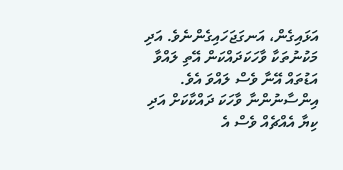އަޅައިގެން، އަނގަޖަހައިގެންނެވެ. އަދި މަކުނުތަކާ ވާހަކަދައްކަން އޭތި ލައްވާ އަޑުތައް އޭނާ ވެސް ލައްވަ އެވެ. އިންސާނުންނާ ވާހަކަ ދައްކާކަށް އަދި ކިޔާ އެއްޗެއް ވެސް އެ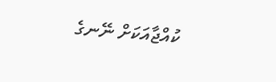ކުއްޖާއަކަށް ނޭނގެ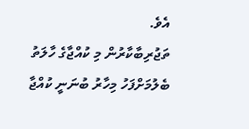އެވެ.
ތަޖުރިބާކާރުން މި ކުއްޖާގެ ހާލަތު ބެލުމަށްފަހު މިހާރު ބުނަނީ ކުއްޖާ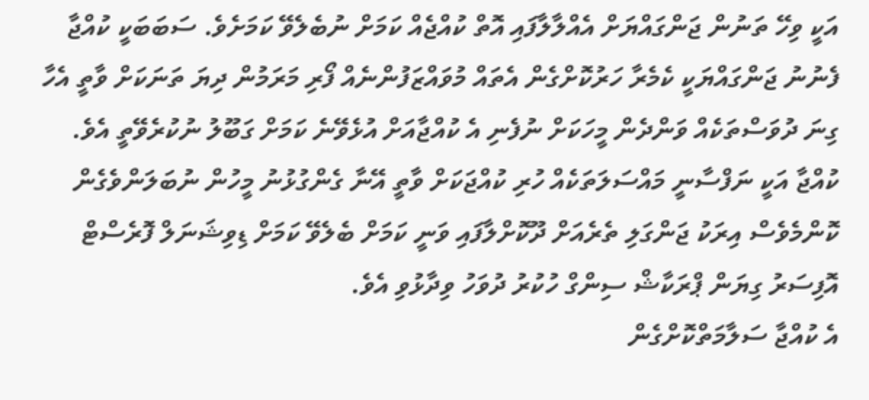އަކީ ވިހޭ ތަނުން ޖަންގައްޔަށް އެއްލާލާފައި އޮތް ކުއްޖެއް ކަމަށް ނުބެލެވޭ ކަމަށެވެ. ސަބަބަކީ ކުއްޖާ ފެނުނު ޖަންގައްޔަކީ ކެމެރާ ހަރުކޮށްގެން އެތައް މުވައްޒަފުންނެއް ފޯރި މަރަމުން ދިޔަ ތަނަކަށް ވާތީ އެހާ ގިނަ ދުވަސްތަކެއް ވަންދެން މީހަކަށް ނުފެނި އެ ކުއްޖާއަށް އުޅެވޭނެ ކަމަށް ގަބޫލު ނުކުރެވޭތީ އެވެ.
ކުއްޖާ އަކީ ނަފްސާނީ މައްސަލަތަކެއް ހުރި ކުއްޖަކަށް ވާތީ އޭނާ ގެންގުޅުނު މީހުން ނުބަލަންވެގެން ކޮންމެވެސް އިރަކު ޖަންގަލި ތެރެއަށް ދޫކޮށްލާފައި ވަނީ ކަމަށް ބެލެވޭ ކަމަށް ޑިވިޝަނަލް ފޮރެސްޓް އޮފިސަރު ގިޔަން ޕްރަކާޝް ސިންގް ހުކުރު ދުވަހު ވިދާޅުވި އެވެ.
އެ ކުއްޖާ ސަލާމަތްކޮށްގެން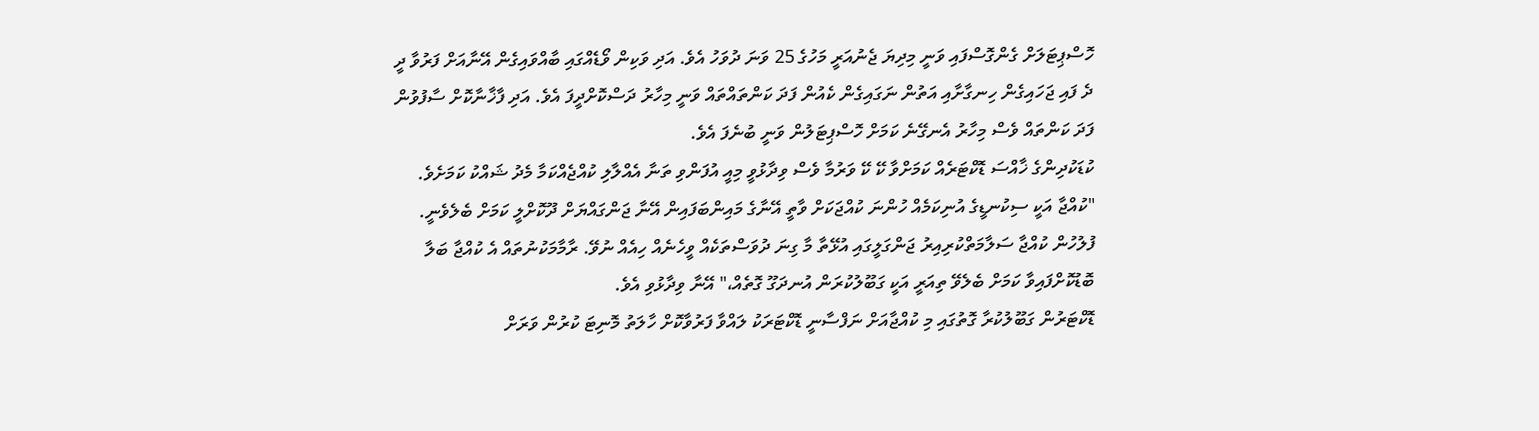ހޮސްޕިޓަލަށް ގެންގޮސްފައި ވަނީ މިދިޔަ ޖެނުއަރީ މަހުގެ 25 ވަނަ ދުވަހު އެވެ. އަދި ވަކިން ވޯޑެއްގައި ބާއްވައިގެން އޭނާއަށް ފަރުވާ ދީ ދެ ފައި ޖަހައިގެން ހިނގާށާއި އަތުން ނަގައިގެން ކެއުން ފަދަ ކަންތައްތައް ވަނީ މިހާރު ދަސްކޮށްދީފަ އެވެ. އަދި ފާޚާނާކޮށް ސާފުވުން ފަދަ ކަންތައް ވެސް މިހާރު އެނގޭނެ ކަމަށް ހޮސްޕިޓަލުން ވަނީ ބުނެފަ އެވެ.
ކުޑަކުދިންގެ ޚާއްސަ ޑޮކްޓަރެއް ކަމަށްވާ ކޭ ކޭ ވަރުމާ ވެސް ވިދާޅުވީ މިއީ އުފަންވި ތަނާ އެއްލާލި ކުއްޖެއްކަމާ މެދު ޝައްކު ކަމަށެވެ.
"ކުއްޖާ އަކީ ސިކުނޑީގެ އުނިކަމެއް ހުންނަ ކުއްޖަކަށް ވާތީ އޭނާގެ މައިންބަފައިން އޭނާ ޖަންގައްޔަށް ދޫކޮށްލީ ކަމަށް ބެލެވެނީ. ފުލުހުން ކުއްޖާ ސަލާމަތްކުރިއިރު ޖަންގަލީގައި އުޅޭތާ މާ ގިނަ ދުވަސްތަކެއް ވީހެނެއް ހިއެއް ނުވޭ. ރާމާމަކުނުތައް އެ ކުއްޖާ ބަލާ ބޮޑުކޮށްފައިވާ ކަމަށް ބެލެވޭ ތިއަރީ އަކީ ގަބޫލުކުރަން އުނދަގޫ ގޮތެއް،" އޭނާ ވިދާޅުވި އެވެ.
ޑޮކްޓަރުން ގަބޫލުކުރާ ގޮތުގައި މި ކުއްޖާއަށް ނަފްސާނީ ޑޮކްޓަރަކު ލައްވާ ފަރުވާކޮށް ހާލަތު މޮނިޓަ ކުރުން ވަރަށް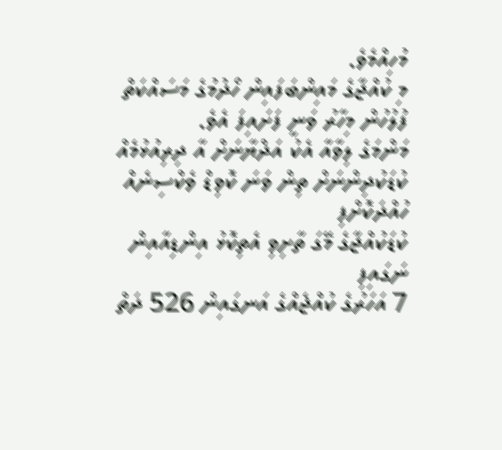މުހިއްމެވެ.
މި ކުއްޖާގެ މައިންބަފައިން ހޯދުމުގެ މަސައްކަތް ފުލުހުން މިހާރު ވަނީ ފަށައިފަ އެވެ.
މަންމަގެ ލިވާއާ އެކު އަދްޔާނަށް އާ ދިރިއުޅުމެއް
ކުޑަކުދިންނަށް ތިން ވަނަ ކޮވިޑް ވެކްސިނެއް ހުއްދަކޮށްފި
ކުޑަކުއްޖާގެ މޭގަ ތާށިވި އެތިކޮޅު އިންޑިއާއިން ނަގައިފި
7 އަހަރުގެ ކުއްޖެއްގެ އަނގައިން 526 ދަތް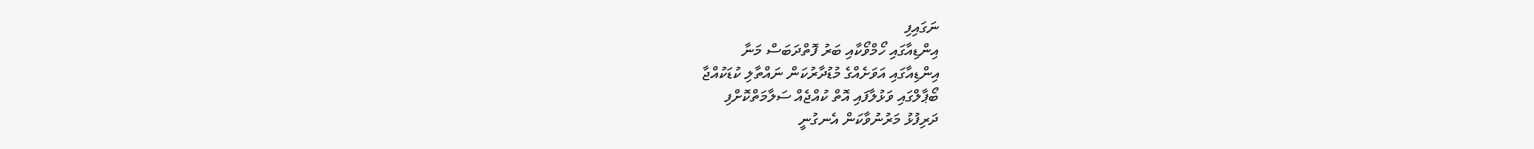ނަގައިފި
އިންޑިއާގައި ހޯމްވޯކާއި ބަރު ފޮތްދަބަސް މަނާ
އިންޑިއާގައި އަވަށެއްގެ މުޑުދާރުކަން ނައްތާލި ކުޑަކުއްޖާ
ބޯޕާލްގައި ވަޅުލާފައި އޮތް ކުއްޖެއް ސަލާމަތްކޮށްފި
ދަރިފުޅު މަރުނުވާކަން އެނގުނީ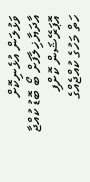ވަޅުލަން އުޅެނިކޮށް
އާދަޔާޚިލާފަށް ބޯ ބޮޑު ކުއްޖާ އޮޕަރޭޝަން ކޮށްފި
ހަތް މަހުގެ ކުއްޖެއްގެ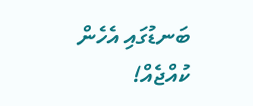ބަނޑުގައި އެހެން ކުއްޖެއް!